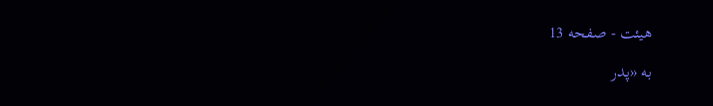هیئت - صفحه 13

به «پدر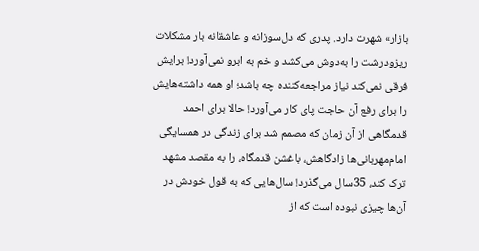بازار» شهرت دارد. پدری که دل‌سوزانه و عاشقانه بار مشکلات ریزودرشت را به‌دوش می‌کشد و خم به ابرو نمی‌آورد! برایش فرقی نمی‌کند نیاز مراجعه‌کننده چه باشد؛ او همه داشته‌هایش را برای رفع آن حاجت پای کار می‌آورد! حالا برای احمد قدمگاهی از آن زمان که مصمم شد برای زندگی در همسایگی امام‌مهربانی‌ها زادگاهش، باغشن قدمگاه، را به مقصد مشهد ترک کند، 35سال می‌گذرد! سال‌هایی که به قول خودش در آن‌ها چیزی نبوده است که از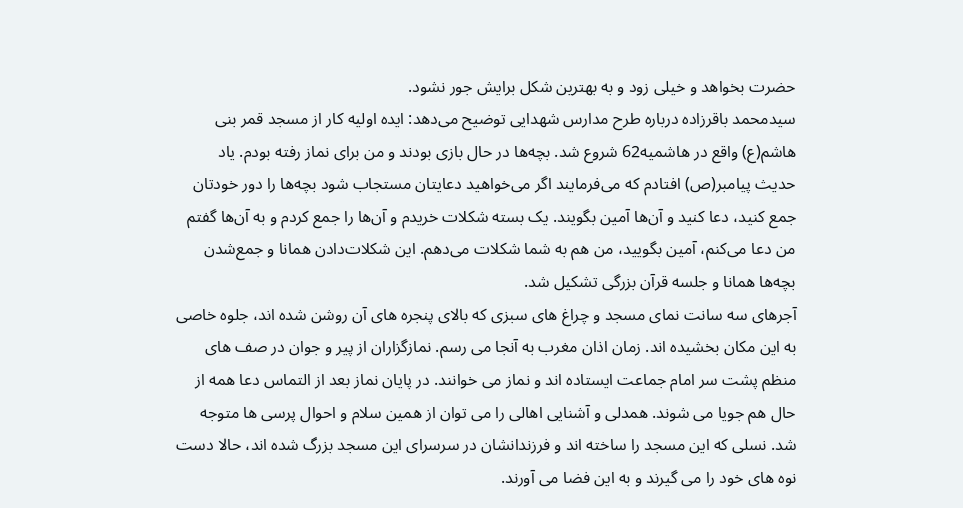حضرت بخواهد و خیلی زود و به بهترین شکل برایش جور نشود.
سیدمحمد باقرزاده درباره طرح مدارس شهدایی توضیح می‌دهد: ایده اولیه کار از مسجد قمر بنی هاشم(ع) واقع در هاشمیه62 شروع شد. بچه‌ها در حال بازی بودند و من برای نماز رفته بودم. یاد حدیث پیامبر(ص) افتادم که می‌فرمایند اگر می‌خواهید دعایتان مستجاب شود بچه‌ها را دور خودتان جمع کنید، دعا کنید و آن‌ها آمین بگویند. یک بسته شکلات خریدم و آن‌ها را جمع کردم و به آن‌ها گفتم من دعا می‌کنم، آمین بگویید، من هم به شما شکلات می‌دهم. این شکلات‌دادن همانا و جمع‌شدن بچه‌ها همانا و جلسه قرآن بزرگی تشکیل شد.
آجرهای سه سانت نمای مسجد و چراغ های سبزی که بالای پنجره های آن روشن شده اند، جلوه خاصی به این مکان بخشیده اند. زمان اذان مغرب به آنجا می رسم. نمازگزاران از پیر و جوان در صف های منظم پشت سر امام جماعت ایستاده اند و نماز می خوانند. در پایان نماز بعد از التماس دعا همه از حال هم جویا می شوند. همدلی و آشنایی اهالی را می توان از همین سلام و احوال پرسی ها متوجه شد. نسلی که این مسجد را ساخته اند و فرزندانشان در سرسرای این مسجد بزرگ شده اند، حالا دست نوه های خود را می گیرند و به این فضا می آورند.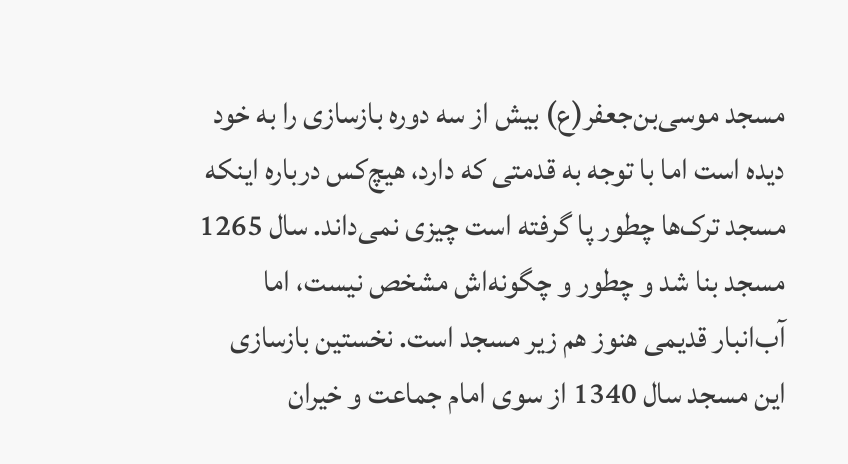مسجد موسی‌بن‌جعفر(ع) بیش از سه دوره بازسازی را به خود دیده است اما با توجه به قدمتی که دارد، هیچ‌کس درباره اینکه مسجد ترک‌ها چطور پا گرفته است چیزی نمی‌داند. سال 1265 مسجد بنا شد و چطور و چگونه‌اش مشخص نیست، اما آب‌انبار قدیمی هنوز هم زیر مسجد است. نخستین بازسازی این مسجد سال 1340 از سوی امام جماعت و خیران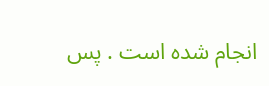انجام شده است . پس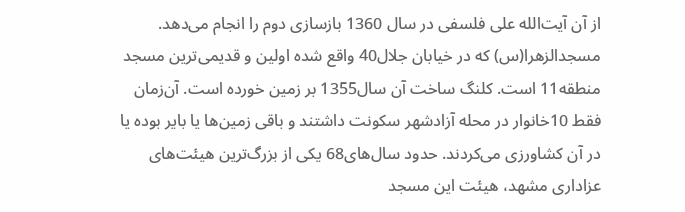از آن آیت‌الله علی فلسفی در سال 1360 بازسازی دوم را انجام می‌دهد.
مسجدالزهرا(س) که در خیابان جلال40 واقع شده اولین و قدیمی‌ترین مسجد منطقه11 است. کلنگ ساخت آن سال1355 بر زمین خورده است. آن‌زمان فقط 10خانوار در محله آزادشهر سکونت داشتند و باقی زمین‌ها یا بایر بوده یا در آن کشاورزی می‌کردند. حدود سال‌های68 یکی از بزرگ‌ترین هیئت‌های عزاداری مشهد، هیئت این مسجد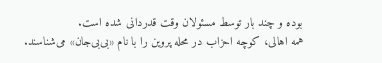بوده و چند بار توسط مسئولان وقت قدردانی شده است.
همه اهالی، کوچه احزاب در محله پروین را با نام «بی‌بی‌جان» می‌شناسند.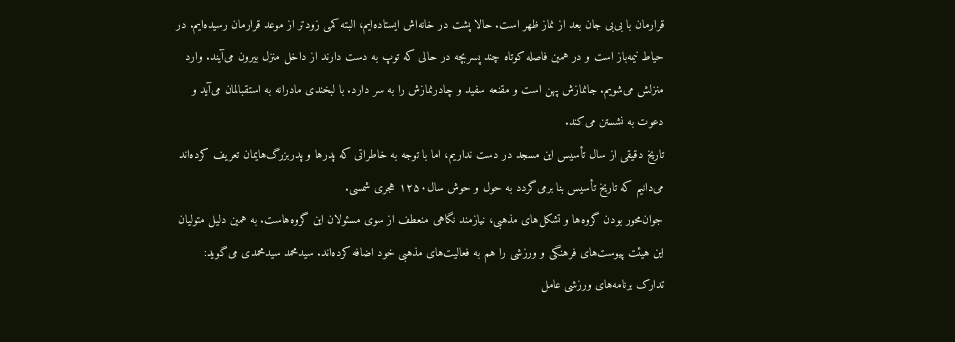قرارمان با بی‌بی جان بعد از نماز ظهر است. حالا پشت در خانه‌اش ایستاده‌ایم، البته کمی زودتر از موعد قرارمان رسیده‌ایم. در حیاط نیمه‌باز است و در همین فاصله کوتاه چند پسربچه در حالی که توپ به دست دارند از داخل منزل بیرون می‌آیند. وارد منزلش می‌شویم. جانمازش پهن است و مقنعه سفید و چادرنمازش را به سر دارد. با لبخندی مادرانه به استقبالمان می‌آید و دعوت‌ به نشستن‌ می‌کند.
تاریخ دقیقی از سال تأسیس این مسجد در دست نداریم، اما با توجه به خاطراتی که پدر‌ها و پدربزرگ‌هایمان تعریف کرده‌اند می‌دانیم که تاریخ تأسیس بنا برمی‌گردد به حول و حوش سال‌۱۲۵۰ هجری شمسی.
جوان‌محور بودن گروه‌ها و تشکل‌های مذهبی، نیازمند نگاهی منعطف از سوی مسئولان این گروه‌هاست. به همین دلیل متولیان این هیئت پیوست‌های فرهنگی و ورزشی را هم به فعالیت‌های مذهبی خود اضافه کرده‌اند. سیدمحمد سیدمحمدی می‌گوید: تدارک برنامه‌های ورزشی عامل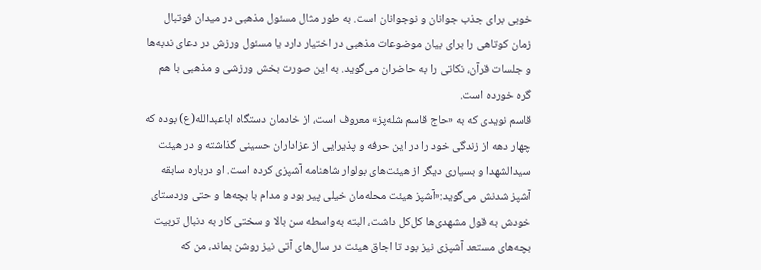خوبی برای جذب جوانان و نوجوانان است. به طور مثال مسئول مذهبی در میدان فوتبال زمان کوتاهی را برای بیان موضوعات مذهبی در اختیار دارد یا مسئول ورزش در دعای ندبه‌ها و جلسات قرآن، نکاتی را به حاضران می‌گوید. به این صورت بخش ورزشی و مذهبی با هم گره خورده است.
قاسم نویدی که به «حاج قاسم شله‌پز» معروف است، از خادمان دستگاه اباعبدالله(ع) بوده که چهار دهه از زندگی خود را در این حرفه و پذیرایی از عزاداران حسینی گذاشته و در هیئت سید‌الشهدا و بسیاری دیگر از هیئت‌های بولوار شاهنامه آشپزی کرده است. او درباره سابقه آشپز شدنش می‌گوید:«آشپز هیئت محله‌مان خیلی پیر بود و مدام با بچه‌ها و حتی وردستای خودش به قول مشهدی‌ها کل‌کل داشت، البته به‌واسطه سن بالا و سختی کار به دنبال تربیت بچه‌های مستعد آشپزی نیز بود تا اجاق هیئت در سال‌های آتی نیز روشن بماند، من که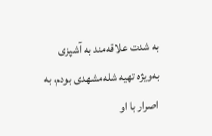به شدت علاقه‌مند به آشپزی به‌ویژه تهیه شله‌مشهدی بودم، به اصرار با او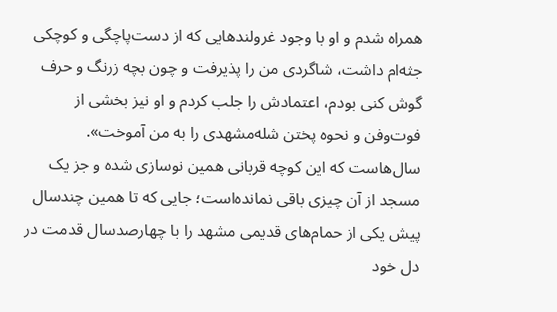همراه شدم و او با وجود غرولندهایی که از دست‌پاچگی و کوچکی جثه‌ام داشت، شاگردی من را پذیرفت و چون بچه زرنگ و حرف گوش کنی بودم، اعتمادش را جلب کردم و او نیز بخشی از فوت‌وفن و نحوه پختن شله‌مشهدی را به من آموخت».
سال‌هاست که این کوچه قربانی همین نوسازی شده و جز یک مسجد از آن چیزی باقی نمانده‌است؛ جایی که تا همین چندسال پیش یکی از حمام‌های قدیمی مشهد را با چهارصدسال قدمت در دل خود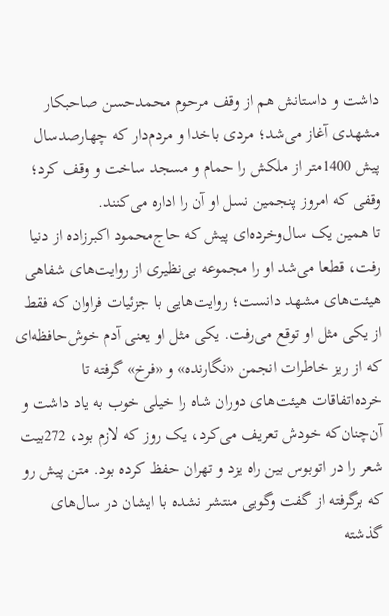داشت و داستانش هم از وقف مرحوم محمد‌حسن صاحبکار مشهدی آغاز می‌شد؛ مردی باخدا و مردم‌دار که چهارصدسال پیش 1400متر از ملکش را حمام و مسجد ساخت و وقف کرد؛ وقفی که امروز پنجمین نسل او آن را اداره می‌کنند.
تا همین یک سال‌و‌خرده‌ای پیش که حاج‌محمود اکبرزاده از دنیا رفت، قطعا می‌شد او را مجموعه بی‌نظیری از روایت‌های شفاهی هیئت‌های مشهد دانست؛ روایت‌هایی با جزئیات فراوان که فقط از یکی مثل او توقع می‌رفت. یکی مثل او یعنی آدم خوش‌حافظه‌ای که از ریز خاطرات انجمن «نگارنده» و «فرخ» گرفته تا خرده‌اتفاقات هیئت‌های دوران شاه را خیلی خوب به یاد داشت و آن‌چنان‌که خودش تعریف می‌کرد، یک روز که لازم بود، 272بیت شعر را در اتوبوس بین راه یزد و تهران حفظ کرده بود. متن پیش رو که برگرفته از گفت وگویی منتشر نشده با ایشان در سال‌های گذشته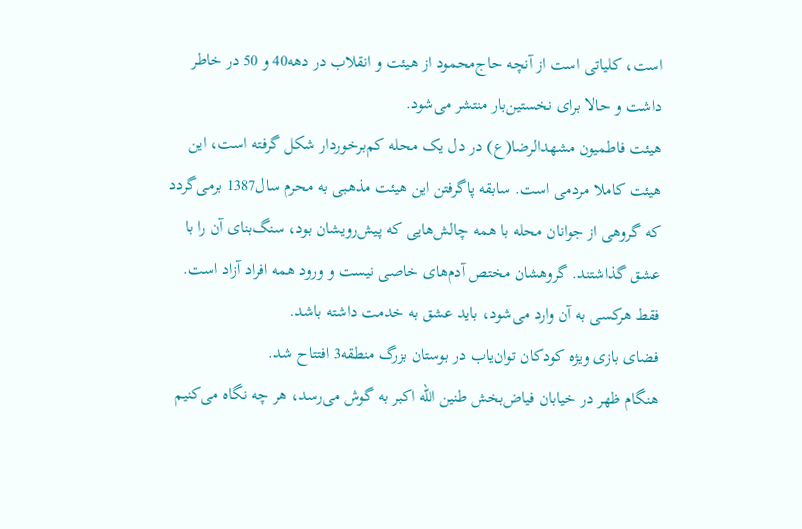است، کلیاتی است از آنچه حاج‌محمود از هیئت و انقلاب در دهه‌40 و 50 در خاطر داشت و حالا برای نخستین‌بار منتشر می‌شود.
هیئت فاطمیون مشهدالرضا(ع) در دل یک محله کم‌برخوردار شکل گرفته است، این هیئت کاملا مردمی است. سابقه پاگرفتن این هیئت مذهبی به محرم سال1387 برمی‌گردد که گروهی از جوانان محله با همه چالش‌هایی که پیش‌رویشان بود، سنگ‌بنای آن را با عشق گذاشتند. گروهشان مختص آدم‌های خاصی نیست و ورود همه افراد آزاد است. فقط هرکسی به آن وارد می‌شود، باید عشق به خدمت داشته باشد.
فضای بازی ویژه کودکان توان‌یاب در بوستان بزرگ منطقه3 افتتاح شد.
هنگام ظهر در خیابان فیاض‌بخش طنین الله اکبر به گوش می‌رسد، هر چه نگاه می‌کنیم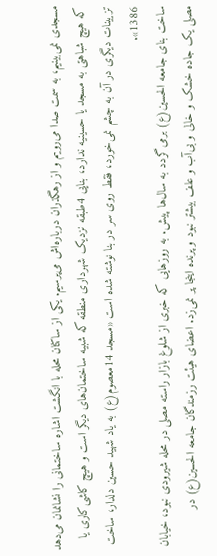مسجدی نمی‌بینیم، به سمت صدا می‌رویم و از رهگذران درباره‌اش می‌پرسیم. یکی از ساکنان محله با انگشت اشاره ساختمانی را نشانمان می‌دهد که هیچ شباهتی به مسجد یا حسینیه ندارد، بنایی 4طبقه نزدیک شهرداری منطقه که شبیه ساختمان‌های دیگر است و هیچ کاشی‌کاری یا تزیینات دیگری در آن به چشم نمی‌خورد، فقط روی سر در بنا نوشته شده است «مسجد 14معصوم(ع) به یاد شهید حسین دلدار، ساخت 1386».
ساخت بنای جامعه الحسین(ع) برمی‌گردد به سال‌ها پیش. به روزهایی که خبری از شلوغ بازار راسته مصلی در محله شیرودی نبود، خیابان مصلی یک جاده خشک و خالی و بی‌آب و علف بیشتر نبود و پرنده اینجا پر نمی‌زد. اعضای هیئت رزمندگان جامعه الحسین(ع) در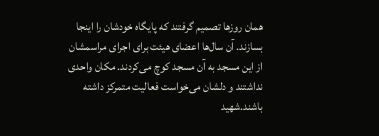همان روزها تصمیم گرفتند که پایگاه خودشان را اینجا بسازند. آن سال‌ها اعضای هیئت برای اجرای مراسمشان از این مسجد به آن مسجد کوچ می‌کردند. مکان واحدی نداشتند و دلشان می‌خواست فعالیت متمرکز داشته باشند.شهید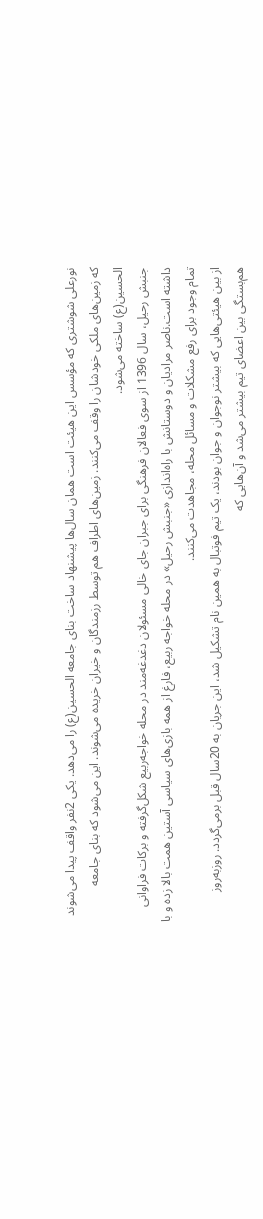نورعلی شوشتری که مؤسس این هیئت است همان سال‌ها پیشنهاد ساخت بنای جامعه الحسین(ع) را می‌دهد. یکی 2نفر واقف پیدا می‌شوند که زمین‌های ملکی خودشان را وقف می‌کنند. زمین‌های اطراف هم توسط رزمندگان و خیران خریده می‌شوند. این می‌شود که بنای جامعه الحسین(ع) ساخته می‌شود.
جنبش رحیل، سال 1396 از سوی فعالان فرهنگی برای جبران جای خالی مسئولان دغدغه‌مند در محله خواجه‌ربیع شکل‌گرفته و برکات فراوانی داشته است.ناصر مرادیان و دوستانش با راه‌اندازی «جنبش رحیل» در محله خواجه ربیع، فارغ از همه بازی‌های سیاسی آستین همت بالا زده و با تمام وجود برای رفع مشکلات و مسائل محله، مجاهدت می‌کنند.
از بین هیئتی‌هایی که بیشتر نوجوان و جوان بودند، یک تیم فوتبال به همین نام تشکیل شد، این جریان به 20سال قبل برمی‌گردد. روزبه‌روز هم‌بستگی بین اعضای تیم بیشتر می‌شد و آن‌هایی که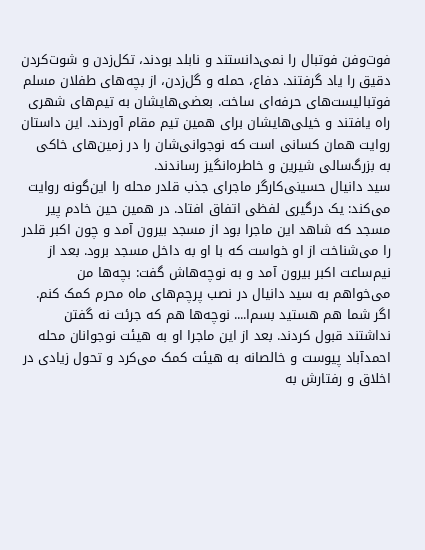فوت‌وفن فوتبال را نمی‌دانستند و نابلد بودند، تکل‌زدن و شوت‌کردن دقیق را یاد گرفتند. دفاع، حمله و گل‌زدن، از بچه‌های طفلان مسلم فوتبالیست‌های حرفه‌ای ساخت. بعضی‌هایشان به تیم‌های شهری راه یافتند و خیلی‌هایشان برای همین تیم مقام آوردند. این داستان روایت همان کسانی است که نوجوانی‌شان را در زمین‌های خاکی به بزرگ‌سالی شیرین و خاطره‌انگیز رساندند.
سید دانیال حسینی‌کارگر ماجرای جذب قلدر محله را این‌گونه روایت می‌کند: یک درگیری لفظی اتفاق افتاد. در همین حین خادم پیر مسجد که شاهد این ماجرا بود از مسجد بیرون آمد و چون اکبر قلدر را می‌شناخت از او خواست که با او به داخل مسجد برود. بعد از نیم‌ساعت اکبر بیرون آمد و به نوچه‌هاش گفت: بچه‌ها من می‌خواهم به سید دانیال در نصب پرچم‌های ماه محرم کمک کنم. اگر شما هم هستید بسم‌ا.... نوچه‌ها هم که جرئت نه گفتن نداشتند قبول کردند. بعد از این ماجرا او به هیئت نوجوانان محله احمدآباد پیوست و خالصانه به هیئت کمک می‌کرد و تحول زیادی در اخلاق و رفتارش به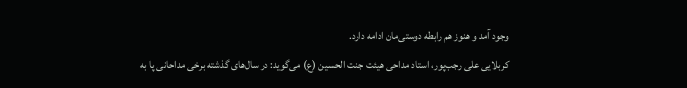وجود آمد و هنوز هم رابطه دوستی‌مان ادامه دارد.
کربلایی علی رجب‌پور، استاد مداحی هیئت جنت الحسین (ع) می‌گوید: در سال‌های گذشته برخی مداحانی پا به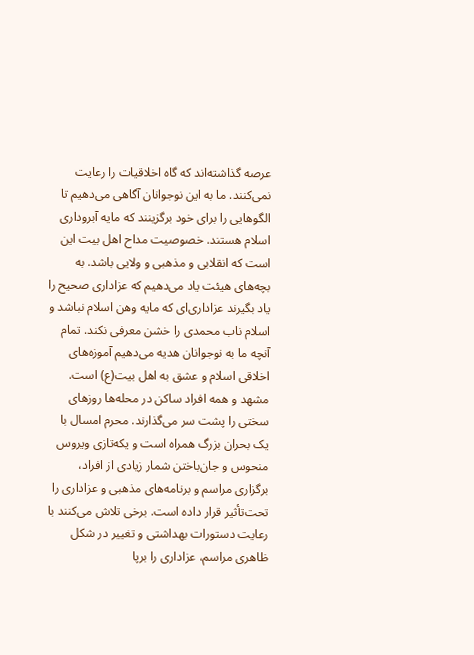عرصه گذاشته‌اند که گاه اخلاقیات را رعایت نمی‌کنند. ما به این نوجوانان آگاهی می‌دهیم تا الگوهایی را برای خود برگزینند که مایه آبروداری اسلام هستند. خصوصیت مداح اهل بیت این است که انقلابی و مذهبی و ولایی باشد. به بچه‌های هیئت یاد می‌دهیم که عزاداری صحیح را یاد بگیرند عزاداری‌ای که مایه وهن اسلام نباشد و اسلام ناب محمدی را خشن معرفی نکند. تمام آنچه ما به نوجوانان هدیه می‌دهیم آموزه‌های اخلاقی اسلام و عشق به اهل بیت(ع) است.
مشهد و همه افراد ساکن در محله‌ها روزهای سختی را پشت سر می‌گذارند. محرم امسال با یک بحران بزرگ همراه است و یکه‌تازی ویروس منحوس و جان‌باختن شمار زیادی از افراد، برگزاری مراسم و برنامه‌های مذهبی و عزاداری را تحت‌تأثیر قرار داده است. برخی تلاش می‌کنند با رعایت دستورات بهداشتی و تغییر در شکل ظاهری مراسم، عزاداری را برپا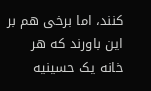کنند، اما برخی هم بر این باورند که هر خانه یک حسینیه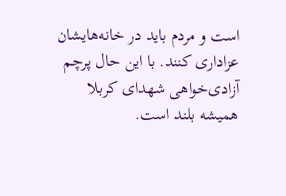است و مردم باید در خانه‌هایشان عزاداری کنند. با این حال پرچم آزادی‌خواهی شهدای کربلا همیشه بلند است.